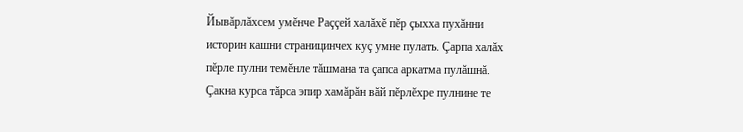Йывăрлăхсем умĕнче Раççей халăхĕ пĕр çыхха пухăнни историн кашни страницинчех куç умне пулать. Çарпа халăх пĕрле пулни темĕнле тăшмана та çапса аркатма пулăшнă. Çакна курса тăрса эпир хамăрăн вăй пĕрлĕхре пулнине те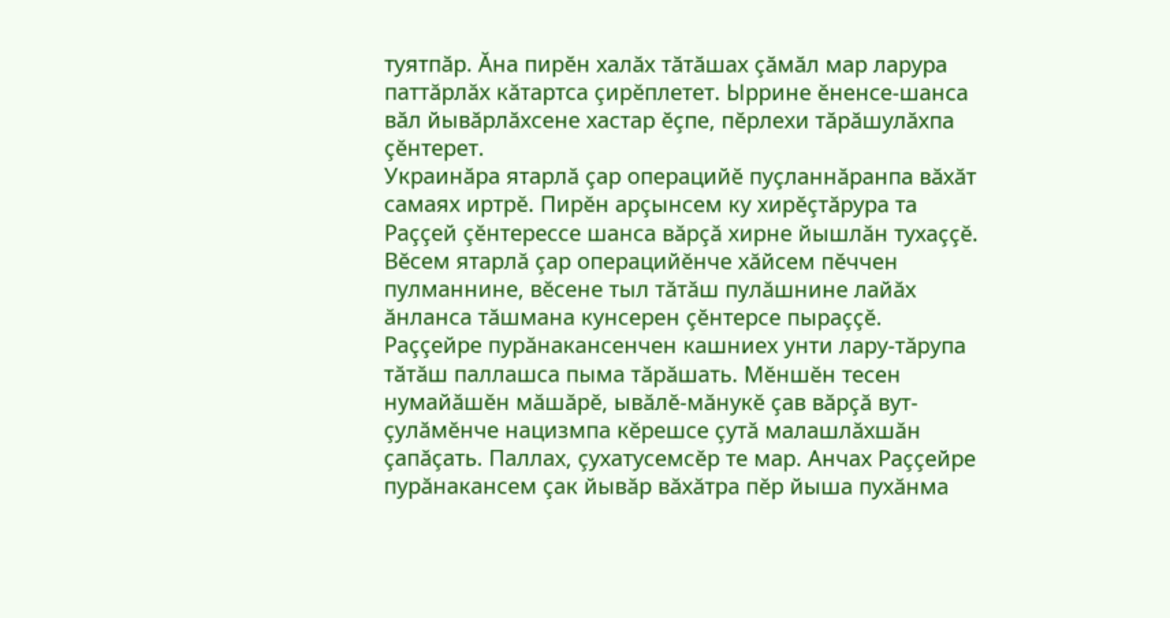туятпăр. Ăна пирĕн халăх тăтăшах çăмăл мар ларура паттăрлăх кăтартса çирĕплетет. Ыррине ĕненсе-шанса вăл йывăрлăхсене хастар ĕçпе, пĕрлехи тăрăшулăхпа çĕнтерет.
Украинăра ятарлă çар операцийĕ пуçланнăранпа вăхăт самаях иртрĕ. Пирĕн арçынсем ку хирĕçтăрура та Раççей çĕнтерессе шанса вăрçă хирне йышлăн тухаççĕ. Вĕсем ятарлă çар операцийĕнче хăйсем пĕччен пулманнине, вĕсене тыл тăтăш пулăшнине лайăх ăнланса тăшмана кунсерен çĕнтерсе пыраççĕ. Раççейре пурăнакансенчен кашниех унти лару-тăрупа тăтăш паллашса пыма тăрăшать. Мĕншĕн тесен нумайăшĕн мăшăрĕ, ывăлĕ-мăнукĕ çав вăрçă вут-çулăмĕнче нацизмпа кĕрешсе çутă малашлăхшăн çапăçать. Паллах, çухатусемсĕр те мар. Анчах Раççейре пурăнакансем çак йывăр вăхăтра пĕр йыша пухăнма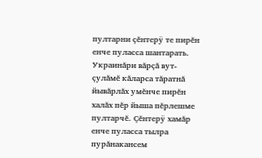пултарни çĕнтерÿ те пирĕн енче пуласса шантарать. Украинăри вăрçă вут-çулăмĕ кăларса тăратнă йывăрлăх умĕнче пирĕн халăх пĕр йыша пĕрлешме пултарчĕ. Çĕнтерÿ хамăр енче пуласса тылра пурăнакансем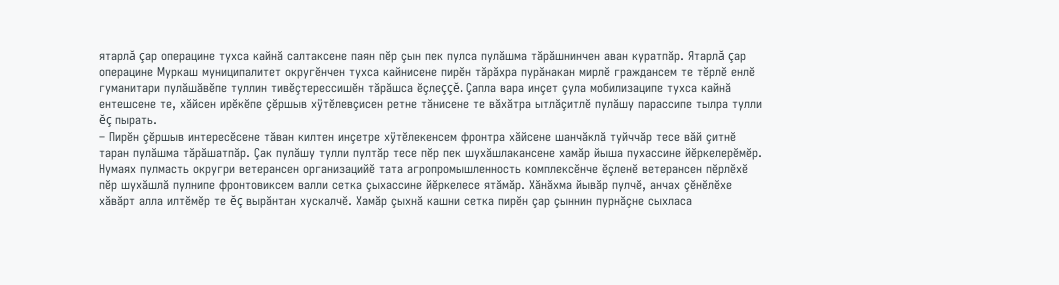ятарлă çар операцине тухса кайнă салтаксене паян пĕр çын пек пулса пулăшма тăрăшнинчен аван куратпăр. Ятарлă çар операцине Муркаш муниципалитет округĕнчен тухса кайнисене пирĕн тăрăхра пурăнакан мирлĕ граждансем те тĕрлĕ енлĕ гуманитари пулăшăвĕпе туллин тивĕçтерессишĕн тăрăшса ĕçлеççĕ. Çапла вара инçет çула мобилизаципе тухса кайнă ентешсене те, хăйсен ирĕкĕпе çĕршыв хÿтĕлевçисен ретне тăнисене те вăхăтра ытлăçитлĕ пулăшу парассипе тылра тулли ĕç пырать.
– Пирĕн çĕршыв интересĕсене тăван килтен инçетре хÿтĕлекенсем фронтра хăйсене шанчăклă туйччăр тесе вăй çитнĕ таран пулăшма тăрăшатпăр. Çак пулăшу тулли пултăр тесе пĕр пек шухăшлакансене хамăр йыша пухассине йĕркелерĕмĕр. Нумаях пулмасть округри ветерансен организацийĕ тата агропромышленность комплексĕнче ĕçленĕ ветерансен пĕрлĕхĕ пĕр шухăшлă пулнипе фронтовиксем валли сетка çыхассине йĕркелесе ятăмăр. Хăнăхма йывăр пулчĕ, анчах çĕнĕлĕхе хăвăрт алла илтĕмĕр те ĕç вырăнтан хускалчĕ. Хамăр çыхнă кашни сетка пирĕн çар çыннин пурнăçне сыхласа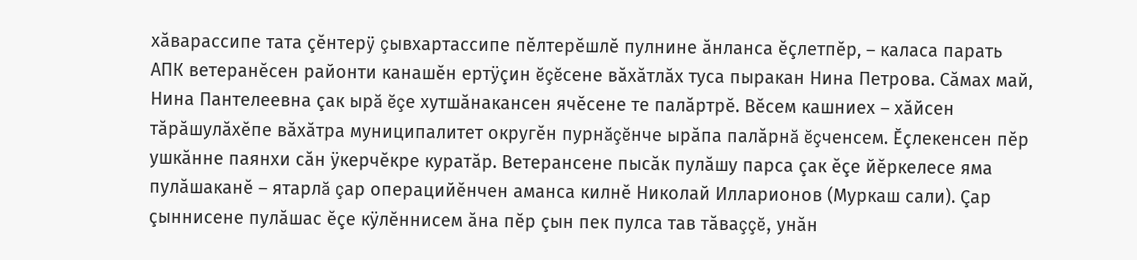хăварассипе тата çĕнтерÿ çывхартассипе пĕлтерĕшлĕ пулнине ăнланса ĕçлетпĕр, – каласа парать АПК ветеранĕсен районти канашĕн ертÿçин ĕçĕсене вăхăтлăх туса пыракан Нина Петрова. Сăмах май, Нина Пантелеевна çак ырă ĕçе хутшăнакансен ячĕсене те палăртрĕ. Вĕсем кашниех – хăйсен тăрăшулăхĕпе вăхăтра муниципалитет округĕн пурнăçĕнче ырăпа палăрнă ĕçченсем. Ĕçлекенсен пĕр ушкăнне паянхи сăн ÿкерчĕкре куратăр. Ветерансене пысăк пулăшу парса çак ĕçе йĕркелесе яма пулăшаканĕ – ятарлă çар операцийĕнчен аманса килнĕ Николай Илларионов (Муркаш сали). Çар çыннисене пулăшас ĕçе кÿлĕннисем ăна пĕр çын пек пулса тав тăваççĕ, унăн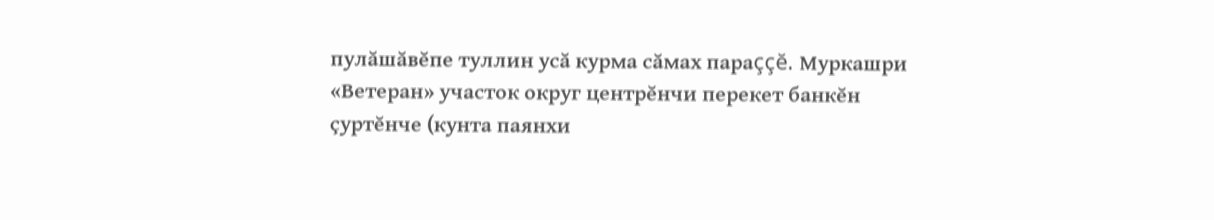пулăшăвĕпе туллин усă курма сăмах параççĕ. Муркашри «Ветеран» участок округ центрĕнчи перекет банкĕн çуртĕнче (кунта паянхи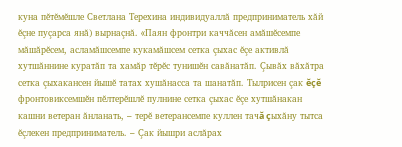куна пĕтĕмĕшле Светлана Терехина индивидуаллă предприниматель хăй ĕçне пуçарса янă) вырнаçнă. «Паян фронтри каччăсен амăшĕсемпе мăшăрĕсем, асламăшсемпе кукамăшсем сетка çыхас ĕçе активлă хутшăннине куратăп та хамăр тĕрĕс тунишĕн савăнатăп. Çывăх вăхăтра сетка çыхакансен йышĕ татах хушăнасса та шанатăп. Тылрисен çак ĕçĕ фронтовиксемшĕн пĕлтерĕшлĕ пулнине сетка çыхас ĕçе хутшăнакан кашни ветеран ăнланать, – терĕ ветерансемпе куллен тачă çыхăну тытса ĕçлекен предприниматель. – Çак йышри аслăрах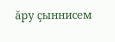ăру çыннисем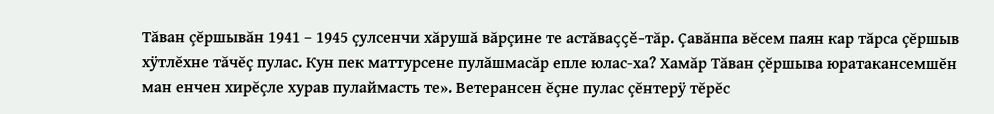Тăван çĕршывăн 1941 – 1945 çулсенчи хăрушă вăрçине те астăваççĕ-тăр. Çавăнпа вĕсем паян кар тăрса çĕршыв хÿтлĕхне тăчĕç пулас. Кун пек маттурсене пулăшмасăр епле юлас-ха? Хамăр Тăван çĕршыва юратакансемшĕн ман енчен хирĕçле хурав пулаймасть те». Ветерансен ĕçне пулас çĕнтерÿ тĕрĕс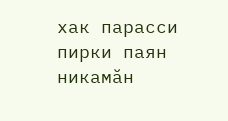хак парасси пирки паян никамăн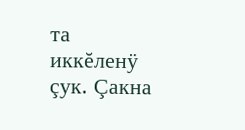та иккĕленÿ çук. Çакна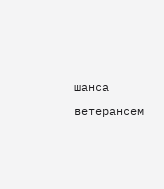шанса ветерансем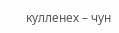кулленех – чун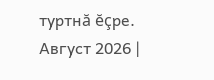туртнă ĕçре.
Август 2026 |